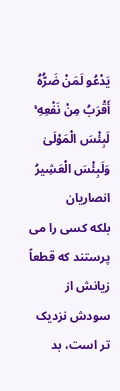يَدْعُو لَمَنْ ضَرُّهُ أَقْرَبُ مِنْ نَفْعِهِ ۚ لَبِئْسَ الْمَوْلَىٰ وَلَبِئْسَ الْعَشِيرُ
انصاریان
بلکه کسی را می پرستند که قطعاً زیانش از سودش نزدیک تر است، بد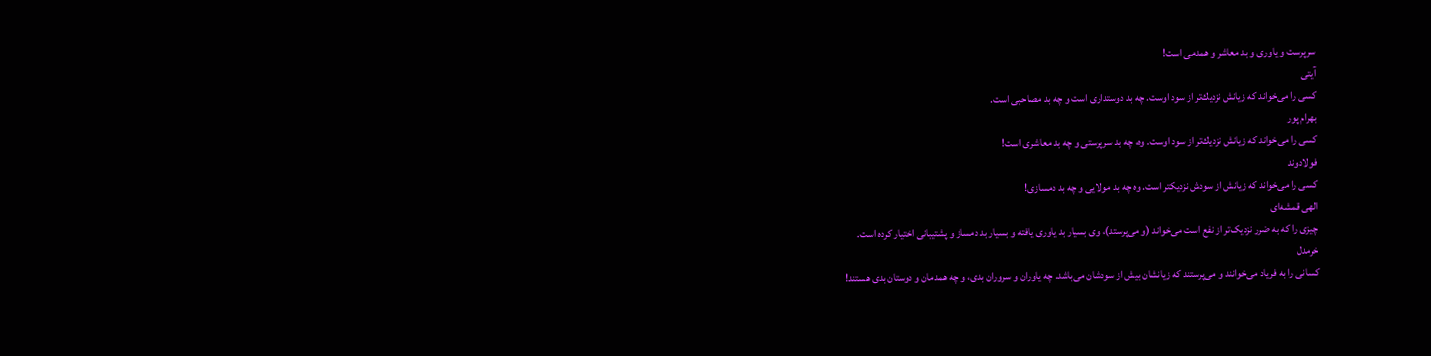سرپرست و یاوری و بد معاشر و همدمی است!
آیتی
كسى را مى‌خواند كه زيانش نزديك‌تر از سود اوست. چه بد دوستدارى است و چه بد مصاحبى است.
بهرام پور
كسى را مى‌خواند كه زيانش نزديك‌تر از سود اوست. وه، چه بد سرپرستى و چه بد معاشرى است!
فولادوند
كسى را مى‌خواند كه زيانش از سودش نزديكتر است. وه چه بد مولايى و چه بد دمسازى!
الهی قمشه‌ای
چیزی را که به ضرر نزدیک‌تر از نفع است می‌خواند (و می‌پرستد)، وی بسیار بد یاوری یافته و بسیار بد دمساز و پشتیبانی اختیار کرده است.
خرمدل
کسانی را به فریاد می‌خوانند و می‌پرستند که زیانشان بیش از سودشان می‌باشد. چه یاوران و سروران بدی، و چه همدمان و دوستان بدی هستند!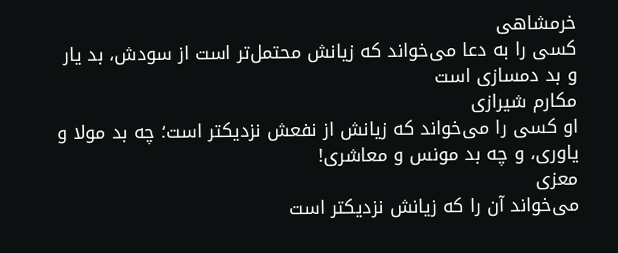خرمشاهی
کسی را به دعا می‌خواند که زیانش محتمل‌تر است از سودش، بد یار و بد دمسازی است‌
مکارم شیرازی
او کسی را می‌خواند که زیانش از نفعش نزدیکتر است؛ چه بد مولا و یاوری، و چه بد مونس و معاشری!
معزی
می‌خواند آن را که زیانش نزدیکتر است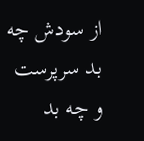از سودش چه بد سرپرست و چه بد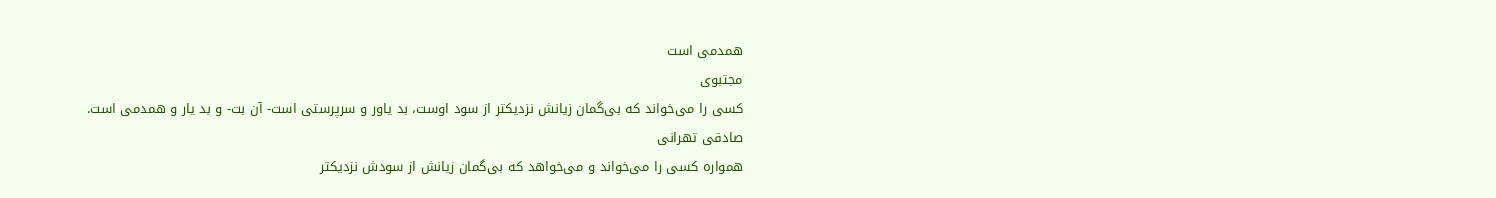همدمی است‌
مجتبوی
كسى را مى‌خواند كه بى‌گمان زيانش نزديكتر از سود اوست، بد ياور و سرپرستى است- آن بت- و بد يار و همدمى است.
صادقی تهرانی
همواره کسی را می‌خواند و می‌خواهد که بی‌گمان زیانش از سودش نزدیکتر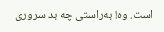است. وه! به‌راستی چه بد سروری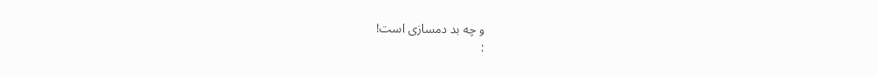و چه بد دمسازی است!
: